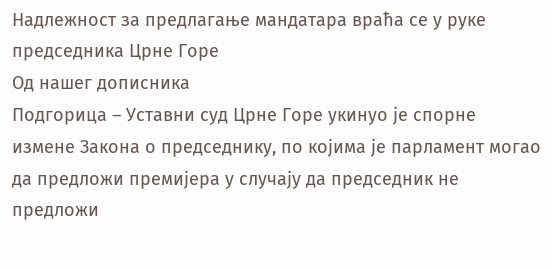Надлежност за предлагање мандатара враћа се у руке председника Црне Горе
Од нашег дописника
Подгорица – Уставни суд Црне Горе укинуо је спорне измене Закона о председнику, по којима је парламент могао да предложи премијера у случају да председник не предложи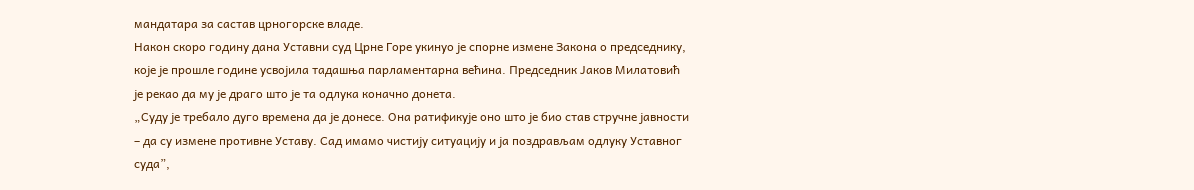мандатара за састав црногорске владе.
Након скоро годину дана Уставни суд Црне Горе укинуо је спорне измене Закона о председнику, које је прошле године усвојила тадашња парламентарна већина. Председник Јаков Милатовић је рекао да му је драго што је та одлука коначно донета.
„Суду је требало дуго времена да је донесе. Она ратификује оно што је био став стручне јавности – да су измене противне Уставу. Сад имамо чистију ситуацију и ја поздрављам одлуку Уставног суда”,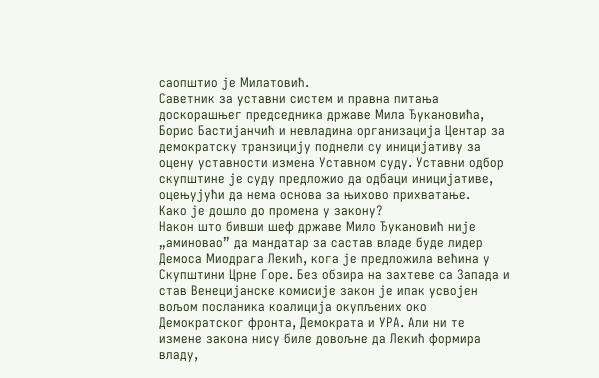саопштио је Милатовић.
Саветник за уставни систем и правна питања доскорашњег председника државе Мила Ђукановића, Борис Бастијанчић и невладина организација Центар за демократску транзицију поднели су иницијативу за оцену уставности измена Уставном суду. Уставни одбор скупштине је суду предложио да одбаци иницијативе, оцењујући да нема основа за њихово прихватање.
Како је дошло до промена у закону?
Након што бивши шеф државе Мило Ђукановић није „аминовао” да мандатар за састав владе буде лидер Демоса Миодрага Лекић, кога је предложила већина у Скупштини Црне Горе. Без обзира на захтеве са Запада и став Венецијанске комисије закон је ипак усвојен вољом посланика коалиција окупљених око Демократског фронта, Демократа и УРА. Али ни те измене закона нису биле довољне да Лекић формира владу,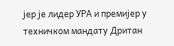јер је лидер УРА и премијер у техничком мандату Дритан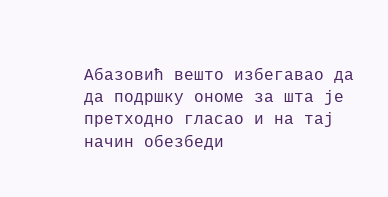Абазовић вешто избегавао да да подршку ономе за шта је претходно гласао и на тај начин обезбеди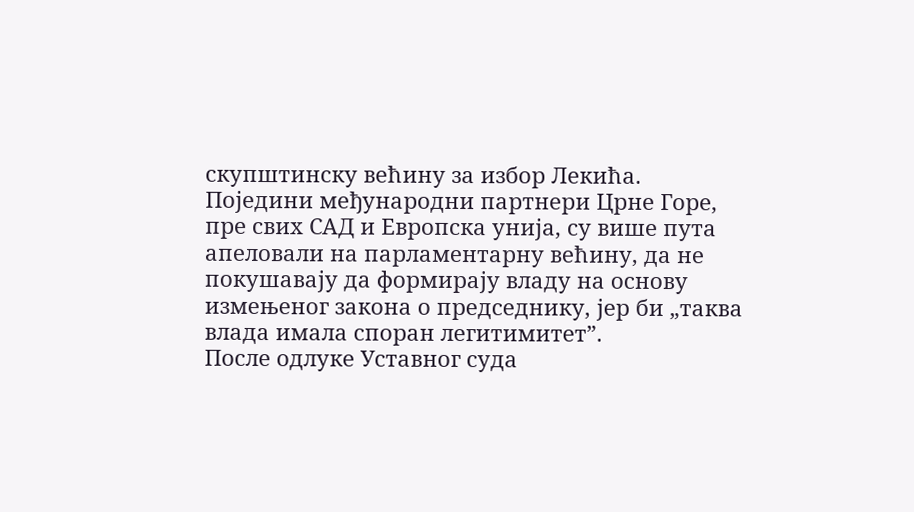скупштинску већину за избор Лекића.
Поједини међународни партнери Црне Горе, пре свих САД и Европска унија, су више пута апеловали на парламентарну већину, да не покушавају да формирају владу на основу измењеног закона о председнику, јер би „таква влада имала споран легитимитет”.
После одлуке Уставног суда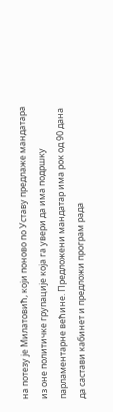на потезу је Милатовић, који поново по Уставу предлаже мандатара из оне политичке групације која га увери да има подршку парламентарне већине. Предложени мандатар има рок од 90 дана да састави кабинет и предложи програм рада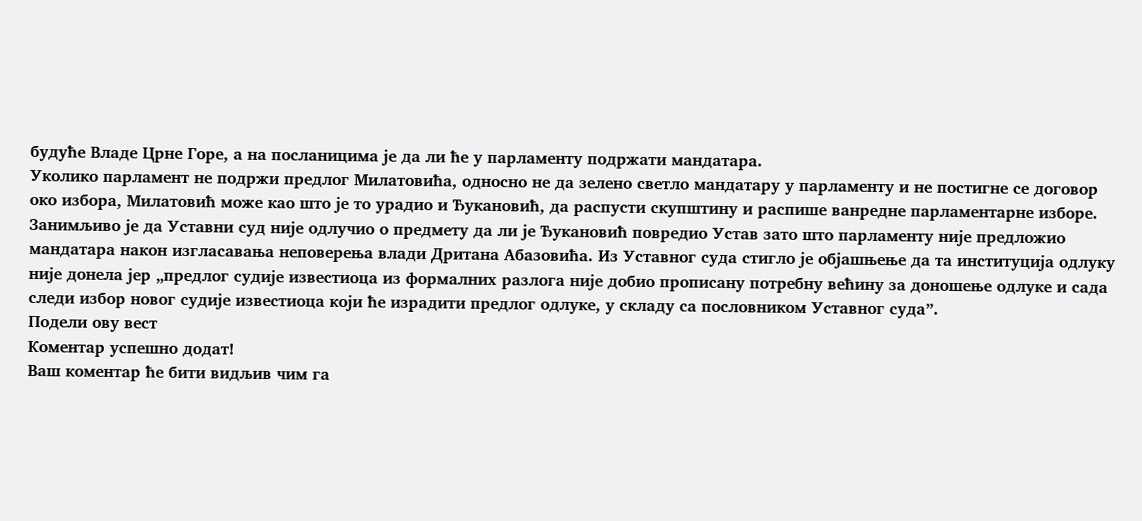будуће Владе Црне Горе, а на посланицима је да ли ће у парламенту подржати мандатара.
Уколико парламент не подржи предлог Милатовића, односно не да зелено светло мандатару у парламенту и не постигне се договор око избора, Милатовић може као што је то урадио и Ђукановић, да распусти скупштину и распише ванредне парламентарне изборе.
Занимљиво је да Уставни суд није одлучио о предмету да ли је Ђукановић повредио Устав зато што парламенту није предложио мандатара након изгласавања неповерења влади Дритана Абазовића. Из Уставног суда стигло је објашњење да та институција одлуку није донела јер „предлог судије известиоца из формалних разлога није добио прописану потребну већину за доношење одлуке и сада следи избор новог судије известиоца који ће израдити предлог одлуке, у складу са пословником Уставног суда”.
Подели ову вест
Комeнтар успeшно додат!
Ваш комeнтар ћe бити видљив чим га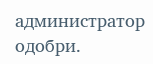администратор одобри.